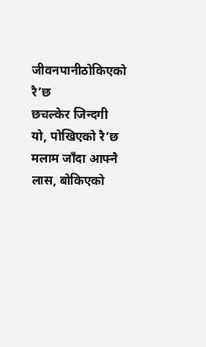जीवनपानीठोकिएको रै’छ
छचल्केर जिन्दगी यो, पोखिएको रै’छ
मलाम जाँदा आफ्नै लास, बोकिएको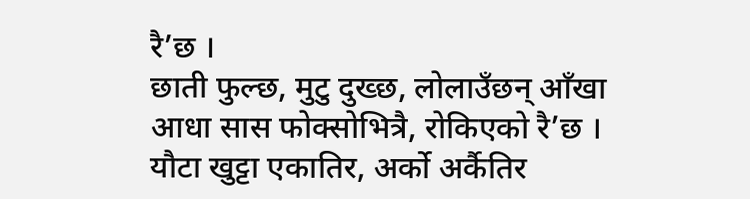रै’छ ।
छाती फुल्छ, मुटु दुख्छ, लोलाउँछन् आँखा
आधा सास फोक्सोभित्रै, रोकिएको रै’छ ।
यौटा खुट्टा एकातिर, अर्को अर्कैतिर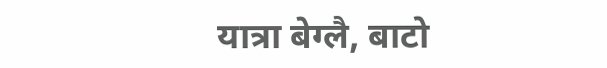यात्रा बेग्लै, बाटो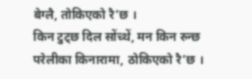बेग्लै, तोकिएको रै’छ ।
किन टुट्छ दिल सोंच्थें, मन किन रुन्छ
परेलीका किनारामा, ठोकिएको रै’छ ।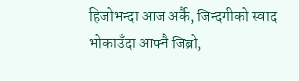हिजोभन्दा आज अर्कै, जिन्दगीको स्वाद
भोकाउँदा आफ्नै जिब्रो,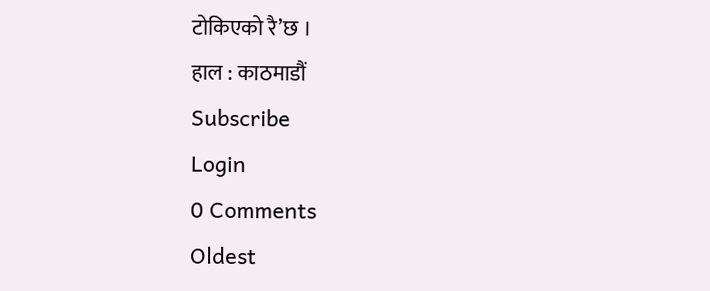टोकिएको रै’छ ।
हाल : काठमाडौं
Subscribe
Login
0 Comments
Oldest